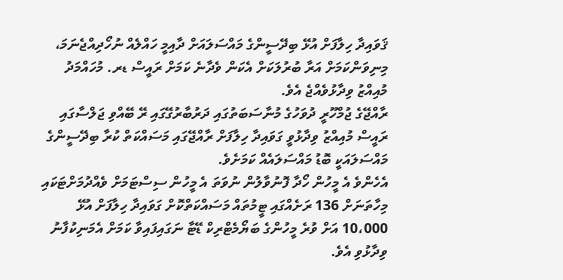ޤަވައިދާ ހިލާފަށް އުޅޭ ބިދޭސީންގެ މައްސަލައަށް ދާއިމީ ހައްލެއް ނުހޯދިއްޖެނަމަ، މިނިވަންކަމަށް އަރާ ބުރުލަކަށް އެކަން ވެދާނެ ކަމަށް ރައީސް ޑރ. މުހައްމަދު މުއިއްޒު ވިދާޅުވެއްޖެ އެވެ.
ރާއްޖޭގެ ޖުމްހޫރީ ދުވަހުގެ މުނާސަބަތުގައި ދަރުބާރުގޭގައި ރޭ ބޭއްވި ޖަލްސާގައި ރައީސް މުއިއްޒު ވިދާޅުވީ ގަވައިދާ ހިލާފަށް ރާއްޖޭގައި މަސައްކަތް ކުރާ ބިދޭސީންގެ މައްސަލައަކީ ބޮޑު މައްސަލައެއް ކަމަށެވެ.
އެހެންވެ އެ މީހުން ހޯދާ ފޮނުވާލުން ނުވަތަ އެ މީހުން ސިސްޓަމަށް ވެއްދުމަށްޓަކައި މިހާތަނަށް 136 ރަށެއްގައި ޓީމުތައް މަސައްކަތްކޮށް ގަވައިދާ ހިލާފަށް އުޅޭ 10،000 އަށް ވުރެ މީހުންގެ ބަޔޯމެޓްރިކް ޑޭޓާ ނަގައިފައިވާ ކަމަށް އެމަނިކުފާނު ވިދާޅުވި އެވެ.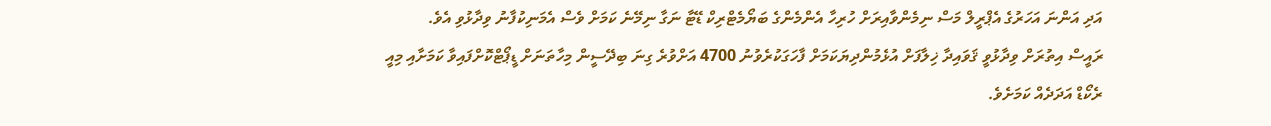އަދި އަންނަ އަހަރުގެ އެޕްރީލް މަސް ނިމެންވާއިރަށް ހުރިހާ އެންމެންގެ ބަޔޯމެޓްރިކް ޑޭޓާ ނަގާ ނިމޭނެ ކަމަށް ވެސް އެމަނިކުފާނު ވިދާޅުވި އެވެ.
ރައީސް އިތުރަށް ވިދާޅުވީ ޤަވައިދާ ޚިލާފަށް އުޅެމުންދިޔަކަމަށް ފާހަގަކުރެވުނު 4700 އަށްވުރެ ގިނަ ބިދޭސީން މިހާތަނަށް ޑީޕޯޓްކޮށްފައިވާ ކަމަށާއި މިއީ ރެކޯޑް އަދަދެއް ކަމަށެވެ.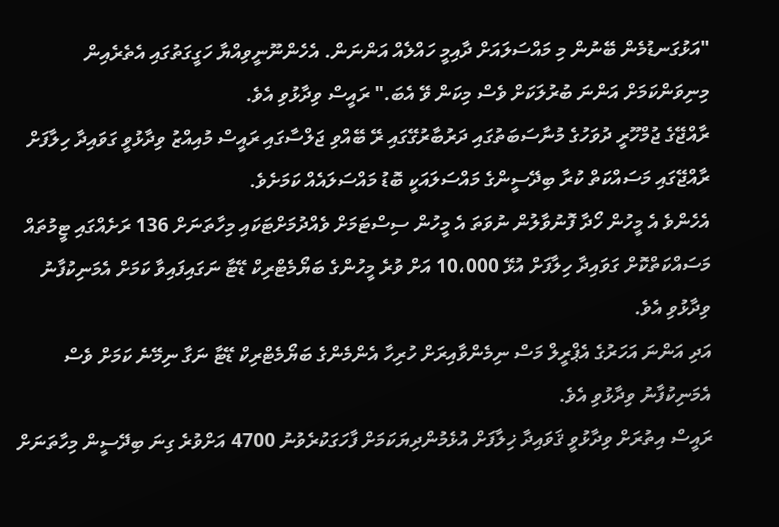"އަޅުގަނޑުމެން ބޭނުން މި މައްސަލައަށް ދާއިމީ ހައްލެއް އަންނަން. އެހެންނޫނީވިއްޔާ ހަގީގަތުގައި އެތެރެއިން މިނިވަންކަމަށް އަންނަ ބުރުލަކަށް ވެސް މިކަން ވޭ އެބަ." ރައީސް ވިދާޅުވި އެވެ.
ރާއްޖޭގެ ޖުމްހޫރީ ދުވަހުގެ މުނާސަބަތުގައި ދަރުބާރުގޭގައި ރޭ ބޭއްވި ޖަލްސާގައި ރައީސް މުއިއްޒު ވިދާޅުވީ ގަވައިދާ ހިލާފަށް ރާއްޖޭގައި މަސައްކަތް ކުރާ ބިދޭސީންގެ މައްސަލައަކީ ބޮޑު މައްސަލައެއް ކަމަށެވެ.
އެހެންވެ އެ މީހުން ހޯދާ ފޮނުވާލުން ނުވަތަ އެ މީހުން ސިސްޓަމަށް ވެއްދުމަށްޓަކައި މިހާތަނަށް 136 ރަށެއްގައި ޓީމުތައް މަސައްކަތްކޮށް ގަވައިދާ ހިލާފަށް އުޅޭ 10،000 އަށް ވުރެ މީހުންގެ ބަޔޯމެޓްރިކް ޑޭޓާ ނަގައިފައިވާ ކަމަށް އެމަނިކުފާނު ވިދާޅުވި އެވެ.
އަދި އަންނަ އަހަރުގެ އެޕްރީލް މަސް ނިމެންވާއިރަށް ހުރިހާ އެންމެންގެ ބަޔޯމެޓްރިކް ޑޭޓާ ނަގާ ނިމޭނެ ކަމަށް ވެސް އެމަނިކުފާނު ވިދާޅުވި އެވެ.
ރައީސް އިތުރަށް ވިދާޅުވީ ޤަވައިދާ ޚިލާފަށް އުޅެމުންދިޔަކަމަށް ފާހަގަކުރެވުނު 4700 އަށްވުރެ ގިނަ ބިދޭސީން މިހާތަނަށް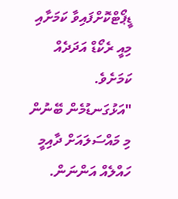ޑީޕޯޓްކޮށްފައިވާ ކަމަށާއި މިއީ ރެކޯޑް އަދަދެއް ކަމަށެވެ.
"އަޅުގަނޑުމެން ބޭނުން މި މައްސަލައަށް ދާއިމީ ހައްލެއް އަންނަން.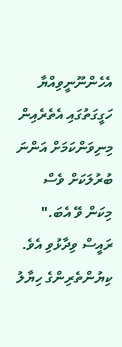އެހެންނޫނީވިއްޔާ ހަގީގަތުގައި އެތެރެއިން މިނިވަންކަމަށް އަންނަ ބުރުލަކަށް ވެސް މިކަން ވޭ އެބަ." ރައީސް ވިދާޅުވި އެވެ.
ކިޔުންތެރިންގެ ހިޔާލު